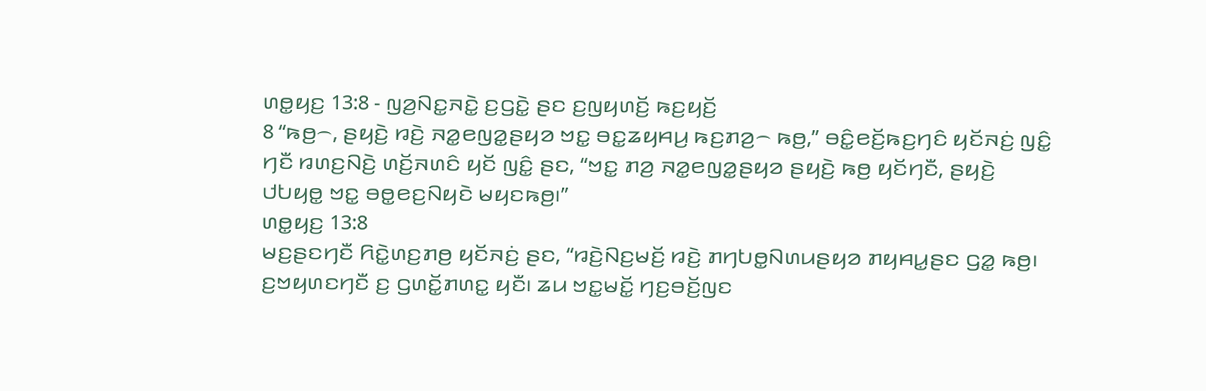ꤛꤥ꤭ꤟꤢ꤬ 13:8 - ꤜꤤ꤬ꤡꤢ꤭ꤏꤢꤧ꤭ ꤢ꤬ꤞꤢꤧ꤭ ꤔꤢ ꤢ꤬ꤜꤟꤛꤢꤩ꤬ ꤒꤢ꤬ꤟꤢꤩ꤬
8 “ꤒꤥ꤬꤮, ꤔꤟꤢꤧ꤬ ꤙꤢꤧ꤬ ꤏꤤ꤭ꤕꤜꤤ꤭ꤔꤟꤤ ꤠꤢ꤭ ꤋꤢ꤭ꤘꤟꤌꤣ꤬ ꤒꤢ꤬ꤊꤤ꤬꤮ ꤒꤥ꤬,” ꤋꤢꤨ꤭ꤕꤢꤩ꤬ꤒꤢ꤬ꤚꤢꤨ ꤟꤢꤩꤏꤢꤦ꤬ ꤜꤢꤨ꤭ ꤚꤢꤪ ꤙꤛꤢ꤬ꤡꤢꤧ꤬ ꤛꤢꤩ꤬ꤏꤛꤢꤨ ꤟꤢꤩ ꤜꤢꤨ꤭ ꤔꤢ, “ꤠꤢ꤭ ꤊꤤ꤬ ꤏꤤ꤭ꤕꤜꤤ꤭ꤔꤟꤤ ꤔꤟꤢꤧ꤬ ꤒꤥ꤬ ꤟꤢꤩꤚꤢꤪ, ꤔꤟꤢꤧ꤬ ꤓꤝꤟꤥ꤭ ꤠꤢ꤭ ꤋꤥ꤭ꤕꤢ꤬ꤡꤟꤢꤧ ꤗꤟꤢꤒꤥ꤬꤯”
ꤛꤥ꤭ꤟꤢ꤬ 13:8
ꤗꤢ꤬ꤔꤢꤚꤢꤪ ꤖꤢꤧ꤭ꤛꤢ꤬ꤊꤥ꤬ ꤟꤢꤩꤏꤢꤦ꤬ ꤔꤢ, “ꤙꤢꤧ꤬ꤡꤢ꤬ꤗꤢꤩ꤬ ꤙꤢꤧ꤬ ꤊꤚꤝꤥ꤭ꤡꤛꤣꤔꤟꤤ ꤊꤟꤌꤣ꤭ꤔꤢ ꤞꤤ꤭ ꤒꤥ꤬꤯ ꤢ꤬ꤠꤟꤛꤢꤚꤢꤪ ꤢ꤬ ꤞꤛꤢꤩ꤭ꤊꤛꤢ꤭ ꤟꤢꤪ꤯ ꤘꤣ ꤠꤢ꤭ꤗꤢꤩ꤭ ꤚꤢ꤬ꤋꤢꤩ꤬ꤜꤢ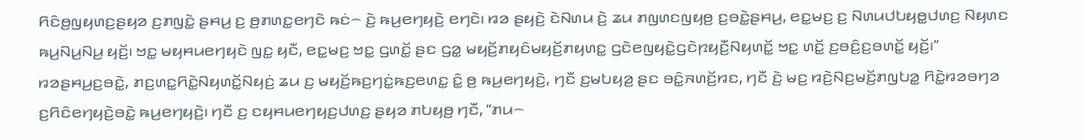ꤖꤢꤨꤥ꤬ꤜꤟꤛꤢ꤬ꤔꤟꤤ ꤢ꤬ꤊꤜꤢꤧ꤭ ꤔꤌꤣ꤬ ꤢ꤬ ꤥ꤬ꤊꤛꤢ꤭ꤕꤚꤢꤧ ꤒꤢꤦ꤮ ꤢꤧ꤬ ꤒꤣ꤬ꤕꤚꤟꤢꤧ꤬ ꤕꤚꤢꤧ꤯ ꤙꤤ ꤔꤟꤢꤧ꤬ ꤢꤧꤡꤛꤣ ꤢꤧ꤬ ꤘꤣ ꤊꤜꤛꤢꤜꤟꤥ꤬ ꤢ꤬ꤋꤢꤧ꤭ꤔꤌꤣ꤬, ꤕꤢ꤭ꤗꤢ꤬ ꤢ꤬ ꤡꤛꤣꤓꤝꤟꤥ꤭ꤓꤛꤢ꤬ ꤡꤟꤛꤢ ꤒꤣ꤬ꤡꤣ꤬ꤡꤣ꤬ ꤟꤢꤩ꤬꤯ ꤠꤢ꤭ ꤗꤟꤌꤣꤕꤚꤟꤢꤧ ꤜꤢ꤭ ꤟꤢꤪ, ꤕꤢ꤭ꤗꤢ꤬ ꤠꤢ꤭ ꤞꤛꤢꤩ꤭ ꤔꤢ ꤞꤤ꤭ ꤗꤟꤢꤩ꤬ꤊꤟꤢꤨꤗꤟꤢꤩ꤬ꤊꤟꤛꤢ꤭ ꤞꤢꤧꤕꤜꤟꤢꤧ꤭ꤞꤢꤧꤐꤟꤢꤪ꤬ꤡꤟꤛꤢꤩ꤭ ꤠꤢ꤭ ꤛꤢꤩ꤭ ꤢ꤬ꤋꤢꤨ꤬ꤢ꤬ꤋꤛꤢꤩ꤭ ꤟꤢꤩ꤬꤯”
ꤙꤤꤔꤌꤣ꤬ꤢ꤬ꤋꤢꤧ꤭, ꤊꤢ꤬ꤛꤢ꤭ꤖꤢꤧ꤭ꤡꤟꤛꤢꤩ꤭ꤡꤟꤢꤦ꤬ ꤘꤣ ꤢ꤬ ꤗꤟꤢꤩ꤬ꤒꤢ꤬ꤚꤢꤦ꤭ꤒꤢ꤬ꤕꤛꤢ꤭ ꤢꤨ꤭ ꤥ꤬ ꤒꤣ꤬ꤕꤚꤟꤢꤧ꤬, ꤚꤢꤪ ꤢ꤬ꤗꤝꤟꤤ꤬ ꤔꤢ ꤋꤢꤨ꤭ꤏꤛꤢꤩ꤬ꤙꤢ, ꤚꤢꤪ ꤢꤧ꤬ ꤗꤢ꤬ ꤙꤢꤧ꤬ꤡꤢ꤬ꤗꤢꤩ꤬ꤊꤜꤝꤤ꤭ ꤖꤢꤧ꤭ꤙꤤꤋꤚꤤ ꤢ꤬ꤖꤢꤨꤕꤚꤟꤢꤧ꤬ꤋꤢꤧ꤭ ꤒꤣ꤬ꤕꤚꤟꤢꤧ꤬꤯ ꤚꤢꤪ ꤢ꤬ ꤢꤟꤌꤣꤕꤚꤟꤢ꤬ꤓꤛꤢ꤬ ꤔꤟꤤ ꤊꤝꤟꤥ꤬ ꤚꤢꤪ, “ꤊꤣ꤮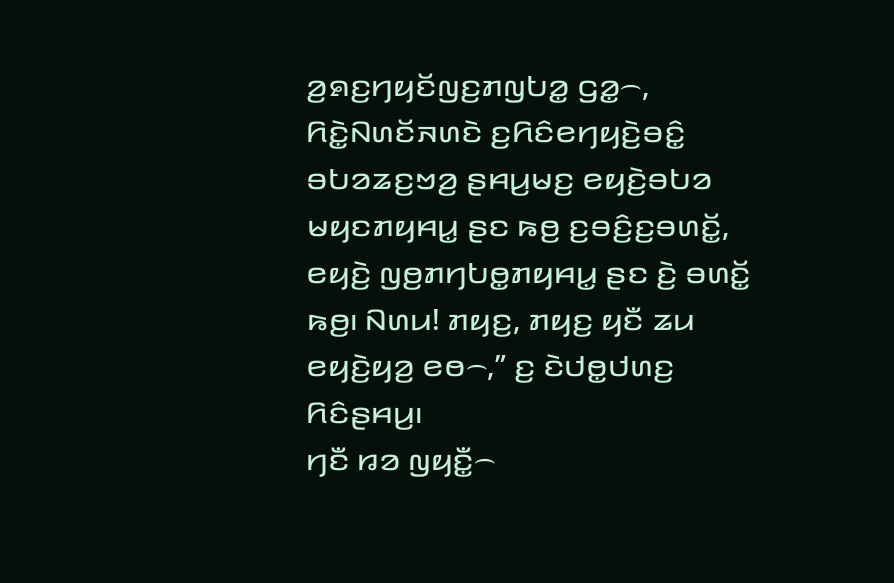ꤤ꤬ꤎꤢ꤬ꤚꤟꤢꤩꤜꤢ꤬ꤊꤜꤝꤤ꤭ ꤞꤤ꤭꤮, ꤖꤢꤧ꤭ꤡꤛꤢꤩꤏꤛꤢꤧ ꤢ꤬ꤖꤢꤨꤕꤚꤟꤢꤧ꤬ꤋꤢꤨ꤭ ꤋꤝꤤꤘꤢ꤬ꤠꤤ꤬ ꤔꤌꤣ꤬ꤗꤢ꤬ ꤕꤟꤢꤧ꤬ꤋꤝꤤ ꤗꤟꤢꤊꤟꤌꤣ꤭ ꤔꤢ ꤒꤥ꤬ ꤢ꤬ꤋꤢꤨ꤬ꤢ꤬ꤋꤛꤢꤩ꤭, ꤕꤟꤢꤧ꤬ ꤜꤥ꤬ꤊꤚꤝꤥ꤭ꤊꤟꤌꤣ꤭ ꤔꤢ ꤢꤧ꤬ ꤋꤛꤢꤩ꤭ ꤒꤥ꤬꤯ ꤡꤛꤣ! ꤊꤟꤢ꤬, ꤊꤟꤢ꤬ ꤟꤢꤪ ꤘꤣ ꤕꤟꤢꤧ꤬ꤟꤤ꤬ ꤕꤥ꤮,” ꤢ꤬ ꤢꤧꤓꤥ꤭ꤓꤛꤢ꤬ ꤖꤢꤨꤔꤌꤣ꤬꤯
ꤚꤢꤪ ꤙꤤ ꤜꤟꤢꤪ꤭꤮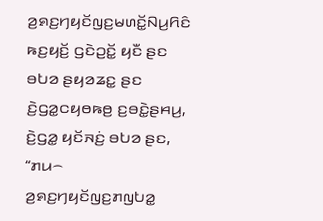ꤤ꤬ꤎꤢ꤬ꤚꤟꤢꤩꤜꤢ꤬ꤗꤛꤢꤩ꤭ꤡꤣ꤬ꤖꤢꤨ ꤒꤢ꤬ꤟꤢꤩ꤬ ꤞꤢꤧꤑꤢꤩ꤭ ꤟꤢꤪ ꤔꤢ ꤋꤝꤤ ꤔꤟꤤꤘꤢ꤭ ꤔꤢ ꤢꤧ꤬ꤞꤤ꤭ꤍꤟꤥꤒꤥ꤬ ꤢ꤬ꤋꤢꤧ꤭ꤔꤌꤣ꤬, ꤢꤧ꤬ꤞꤤ꤭ ꤟꤢꤩꤏꤢꤦ꤬ ꤋꤝꤤ ꤔꤢ, “ꤊꤣ꤮ ꤤ꤬ꤎꤢ꤬ꤚꤟꤢꤩꤜꤢ꤬ꤊꤜꤝꤤ꤭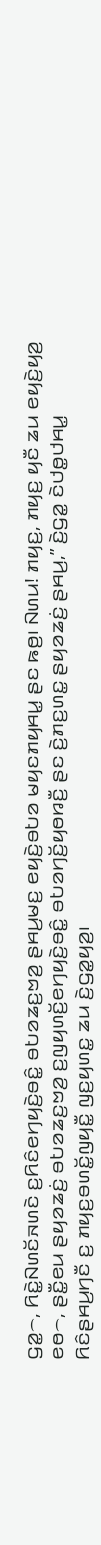ꤞꤤ꤭꤮, ꤖꤢꤧ꤭ꤡꤛꤢꤩꤏꤛꤢꤧ ꤢ꤬ꤖꤢꤨꤕꤚꤟꤢꤧ꤬ꤋꤢꤨ꤭ ꤋꤝꤤꤘꤢ꤬ꤠꤤ꤬ ꤔꤌꤣ꤬ꤗꤢ꤬ ꤕꤟꤢꤧ꤬ꤋꤝꤤ ꤗꤟꤢꤊꤟꤌꤣ꤭ ꤔꤢ ꤒꤥ꤬꤯ ꤡꤛꤣ! ꤊꤟꤢ꤬, ꤊꤟꤢ꤬ ꤟꤢꤪ ꤘꤣ ꤕꤟꤢꤧ꤬ꤟꤤ꤬ ꤕꤥ꤮, ꤔꤢꤪ꤭ꤕꤣ ꤔꤟꤤꤘꤢꤦ꤬ ꤋꤝꤤꤘꤢ꤬ꤠꤤ꤬ ꤢ꤬ꤜꤟꤛꤢꤩ꤬ꤕꤚꤟꤢꤧ꤬ꤋꤢꤨ꤭ ꤋꤝꤤꤚꤢꤩ꤬ꤟꤥꤙꤢꤪ꤬ ꤔꤢ ꤢꤧ꤬ꤊꤢ꤬ꤛꤢ꤭ ꤔꤟꤤꤘꤢꤦ꤬ ꤔꤌꤣ꤬,” ꤢꤧ꤬ꤞꤤ꤭ ꤢꤧꤓꤥ꤭ꤓꤌꤣ꤭ ꤖꤢꤨꤔꤌꤣ꤬ꤚꤢꤪ ꤢ꤬ ꤊꤟꤢ꤬ꤋꤛꤢꤩ꤭ꤜꤟꤢꤪ꤭ ꤜꤢ꤬ꤟꤛꤢ꤭ ꤘꤣ ꤢꤧ꤬ꤞꤤ꤭ꤟꤤ꤬꤯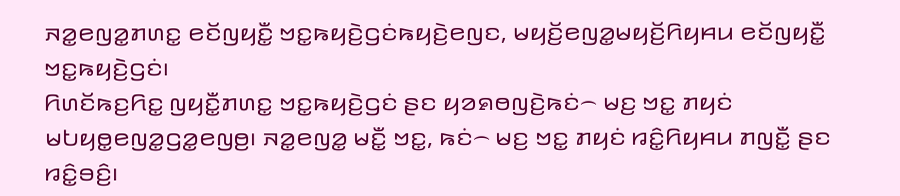ꤏꤤ꤭ꤕꤜꤤ꤭ꤊꤛꤢ꤭ ꤕꤢꤩꤜꤟꤢꤪ꤭ ꤠꤢ꤭ꤒꤟꤢꤧ꤬ꤞꤢꤦꤒꤟꤢꤧ꤬ꤕꤜꤢ, ꤗꤟꤢꤩ꤬ꤕꤜꤤ꤭ꤗꤟꤢꤩ꤬ꤖꤟꤌꤣ ꤕꤢꤩꤜꤟꤢꤪ꤭ ꤠꤢ꤭ꤒꤟꤢꤧ꤬ꤞꤢꤦ꤯
ꤖꤛꤢꤩꤒꤢ꤬ꤖꤢ꤭ ꤜꤟꤢꤪ꤭ꤊꤛꤢ꤭ ꤠꤢ꤭ꤒꤟꤢꤧ꤬ꤞꤢꤦ ꤔꤢ ꤟꤤꤎꤥꤜꤢꤧ꤬ꤒꤢꤦ꤮ ꤗꤢ꤬ ꤠꤢ꤭ ꤊꤟꤢꤦ ꤗꤝꤟꤥ꤭ꤕꤜꤤ꤭ꤞꤤ꤭ꤕꤜꤥ꤬꤯ ꤏꤤ꤭ꤕꤜꤤ꤭ ꤗꤢꤪ꤭ ꤠꤢ꤭, ꤒꤢꤦ꤮ ꤗꤢ꤬ ꤠꤢ꤭ ꤊꤟꤢꤦ ꤙꤢꤨ꤭ꤖꤟꤌꤣ ꤊꤜꤢꤪ꤭ ꤔꤢ ꤙꤢꤨ꤭ꤋꤢꤨ꤬꤯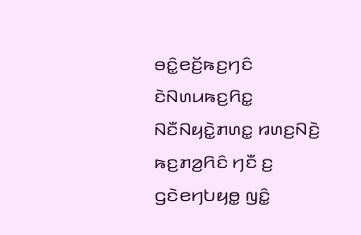ꤋꤢꤨ꤭ꤕꤢꤩ꤬ꤒꤢ꤬ꤚꤢꤨ ꤢꤧꤡꤛꤣꤒꤢ꤬ꤖꤢ꤭ ꤡꤢꤪꤡꤟꤢꤧ꤭ꤊꤛꤢ꤭ ꤙꤛꤢ꤬ꤡꤢꤧ꤬ ꤒꤢ꤬ꤊꤤ꤬ꤖꤢꤨ ꤚꤢꤪ ꤢ꤬ ꤞꤢꤧꤕꤚꤝꤟꤥ꤭ ꤜꤢꤨ꤭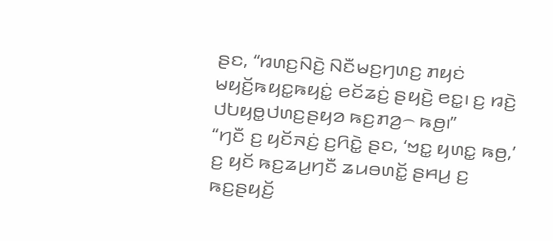ꤔꤢ, “ꤙꤛꤢ꤬ꤡꤢꤧ꤬ ꤡꤢꤪꤗꤢ꤬ꤚꤛꤢ꤬ ꤊꤟꤢꤦ ꤗꤟꤢꤩ꤬ꤒꤟꤢ꤭ꤒꤟꤢꤦ꤭ ꤕꤢꤩꤘꤢꤦ꤬ ꤔꤟꤢꤧ꤬ ꤕꤢ꤭꤯ ꤢ꤬ ꤙꤢꤧ꤬ ꤓꤝꤟꤥ꤭ꤓꤛꤢ꤬ꤔꤟꤤ ꤒꤢ꤬ꤊꤤ꤬꤮ ꤒꤥ꤬꤯”
“ꤚꤢꤪ ꤢ꤬ ꤟꤢꤩꤏꤢꤦ꤬ ꤢ꤬ꤖꤢꤧ꤭ ꤔꤢ, ‘ꤠꤢ꤭ ꤟꤛꤢ꤭ ꤒꤥ꤬,’ ꤢ꤬ ꤟꤢꤩ ꤒꤢ꤬ꤘꤣ꤬ꤚꤢꤪ ꤘꤣꤋꤛꤢꤩ꤭ ꤔꤌꤣ꤬ ꤢ꤬ ꤒꤢ꤬ꤔꤟꤢꤩ꤬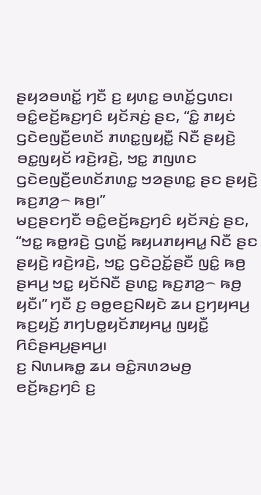ꤔꤟꤤꤋꤛꤢꤩ꤭ ꤚꤢꤪ ꤢ꤬ ꤟꤛꤢ꤭ ꤋꤛꤢꤩ꤭ꤞꤛꤢ꤯
ꤋꤢꤨ꤭ꤕꤢꤩ꤬ꤒꤢ꤬ꤚꤢꤨ ꤟꤢꤩꤏꤢꤦ꤬ ꤔꤢ, “ꤢꤨ꤭ ꤊꤟꤢꤦ ꤞꤢꤧꤕꤜꤢꤪ꤬ꤕꤛꤢꤩ ꤊꤛꤢ꤭ꤜꤟꤢꤪ꤭ ꤡꤢꤪ ꤔꤟꤢꤧ꤬ ꤋꤢ꤭ꤜꤟꤢꤩ ꤙꤢꤧ꤬ꤙꤢꤧ꤬, ꤠꤢ꤭ ꤊꤜꤛꤢ ꤞꤢꤧꤕꤜꤢꤪ꤬ꤕꤛꤢꤩꤊꤛꤢ꤭ ꤠꤤꤔꤛꤢ꤭ ꤔꤢ ꤔꤟꤢꤧ꤬ ꤒꤢ꤬ꤊꤤ꤬꤮ ꤒꤥ꤬꤯”
ꤗꤢ꤬ꤔꤢꤚꤢꤪ ꤋꤢꤨ꤭ꤕꤢꤩ꤬ꤒꤢ꤬ꤚꤢꤨ ꤟꤢꤩꤏꤢꤦ꤬ ꤔꤢ, “ꤠꤢ꤭ ꤒꤥ꤭ꤙꤢꤧ꤬ ꤞꤛꤢꤩ꤭ ꤒꤟꤣꤊꤟꤌꤣ꤭ ꤡꤢꤪ ꤔꤢ ꤔꤟꤢꤧ꤬ ꤙꤢꤧ꤬ꤙꤢꤧ꤬, ꤠꤢ꤭ ꤞꤢꤧꤑꤢꤩ꤭ꤔꤢꤪ ꤜꤢꤨ꤭ ꤒꤥ꤬ ꤔꤌꤣ꤬ ꤠꤢ꤭ ꤟꤢꤩꤡꤢꤪ ꤔꤛꤢ꤭ ꤒꤢ꤬ꤊꤤ꤬꤮ ꤒꤥ꤬ ꤟꤢꤪ꤯” ꤚꤢꤪ ꤢ꤬ ꤋꤥ꤭ꤕꤢ꤬ꤡꤟꤢꤧ ꤘꤣ ꤢ꤬ꤚꤟꤌꤣ꤬ ꤒꤢ꤬ꤟꤢꤩ꤬ ꤊꤚꤝꤥ꤭ꤟꤢꤩꤊꤟꤌꤣ꤭ ꤜꤟꤢꤪ꤭ ꤖꤢꤨꤔꤌꤣ꤬ꤔꤌꤣ꤬꤯
ꤢ꤬ ꤡꤛꤣꤒꤥ꤭ ꤘꤣ ꤋꤢꤨ꤭ꤏꤛꤤꤗꤥ꤬ ꤕꤢꤩ꤬ꤒꤢ꤬ꤚꤢꤨ ꤢ꤬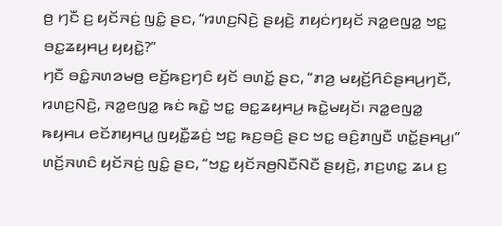ꤥ꤬ ꤚꤢꤪ ꤢ꤬ ꤟꤢꤩꤏꤢꤦ꤬ ꤜꤢꤨ꤭ ꤔꤢ, “ꤙꤛꤢ꤬ꤡꤢꤧ꤬ ꤔꤟꤢꤧ꤬ ꤊꤟꤢꤦꤚꤟꤢꤩ ꤏꤤ꤭ꤕꤜꤤ꤭ ꤠꤢ꤭ ꤋꤢ꤭ꤘꤟꤌꤣ꤬ ꤟꤟꤢꤧ꤭?”
ꤚꤢꤪ ꤋꤢꤨ꤭ꤏꤛꤤꤗꤥ꤬ ꤕꤢꤩ꤬ꤒꤢ꤬ꤚꤢꤨ ꤟꤢꤩ ꤋꤛꤢꤩ꤭ ꤔꤢ, “ꤊꤤ꤬ ꤗꤟꤢꤩ꤬ꤖꤢꤨꤔꤌꤣ꤬ꤚꤢꤪ, ꤙꤛꤢ꤬ꤡꤢꤧ꤬, ꤏꤤ꤭ꤕꤜꤤ꤭ ꤒꤢꤦ ꤒꤢꤧ꤭ ꤠꤢ꤭ ꤋꤢ꤭ꤘꤟꤌꤣ꤬ ꤒꤢꤧ꤭ꤗꤟꤢꤩ꤯ ꤏꤤ꤭ꤕꤜꤤ꤭ ꤒꤟꤌꤣ ꤕꤢꤩꤊꤟꤌꤣ꤭ ꤜꤟꤢꤪ꤭ꤘꤢꤦ꤬ ꤠꤢ꤭ ꤒꤢ꤬ꤋꤢꤨ꤬ ꤔꤢ ꤠꤢ꤭ ꤋꤢꤨ꤬ꤊꤜꤢꤪ ꤛꤢꤩ꤭ꤔꤌꤣ꤬꤯”
ꤛꤢꤩ꤬ꤏꤛꤢꤨ ꤟꤢꤩꤏꤢꤦ꤬ ꤜꤢꤨ꤭ ꤔꤢ, “ꤠꤢ꤭ ꤟꤢꤩꤏꤥ꤬ꤡꤢꤪꤡꤢꤪ ꤔꤟꤢꤧ꤬, ꤊꤢ꤬ꤛꤢ꤭ ꤘꤣ ꤢ꤬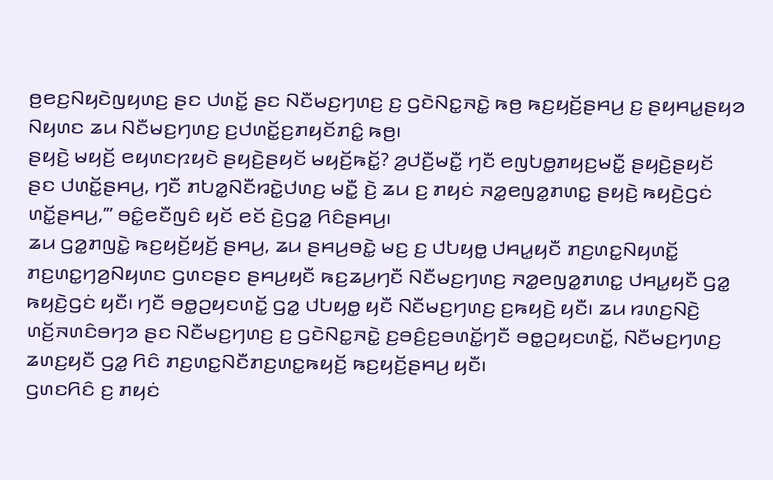ꤥ꤬ꤕꤢ꤬ꤡꤟꤢꤧꤜꤟꤛꤢ꤬ ꤔꤢ ꤓꤛꤢꤩ꤭ ꤔꤢ ꤡꤢꤪꤗꤢ꤬ꤚꤛꤢ꤬ ꤢ꤬ ꤞꤢꤧꤡꤢ꤭ꤏꤢꤧ꤭ ꤒꤥ꤬ ꤒꤢ꤬ꤟꤢꤩ꤬ꤔꤌꤣ꤬ ꤢ꤬ ꤔꤟꤌꤣ꤭ꤔꤟꤤ ꤡꤟꤛꤢ ꤘꤣ ꤡꤢꤪꤗꤢ꤬ꤚꤛꤢ꤬ ꤢ꤬ꤓꤛꤢꤩ꤭ꤢ꤬ꤊꤟꤢꤩꤊꤢꤨ꤭ ꤒꤥ꤬꤯
ꤔꤟꤢꤧ꤬ ꤗꤟꤢꤩ꤬ ꤕꤟꤛꤢꤐꤟꤢꤧ ꤔꤟꤢꤧ꤬ꤔꤟꤢꤩ ꤗꤟꤢꤩ꤬ꤒꤢꤩ꤭? ꤤ꤬ꤓꤢꤪ꤬ꤗꤢꤪ꤭ ꤚꤢꤪ ꤕꤜꤝꤥ꤭ꤊꤟꤢ꤬ꤗꤢꤪ꤭ ꤔꤟꤢꤧ꤬ꤔꤟꤢꤩ ꤔꤢ ꤓꤛꤢꤩ꤭ꤔꤌꤣ꤬, ꤚꤢꤪ ꤊꤝꤤ꤭ꤡꤢꤪꤙꤢꤧ꤭ꤓꤛꤢ꤬ ꤗꤢꤪ꤭ ꤢꤧ꤬ ꤘꤣ ꤢ꤬ ꤊꤟꤢꤦ ꤏꤤ꤭ꤕꤜꤤ꤭ꤊꤛꤢ꤭ ꤔꤟꤢꤧ꤬ ꤒꤟꤢꤧ꤬ꤞꤢꤦ ꤛꤢꤩ꤭ꤔꤌꤣ꤬,’” ꤋꤢꤨ꤭ꤕꤢꤪꤜꤢꤨ ꤟꤢꤩ ꤕꤢꤩ ꤢꤧ꤬ꤞꤤ꤭ ꤖꤢꤨꤔꤌꤣ꤬꤯
ꤘꤣ ꤞꤤ꤭ꤊꤜꤢꤧ꤭ ꤒꤢ꤬ꤟꤢꤩ꤬ꤟꤢꤩ꤬ ꤔꤌꤣ꤬, ꤘꤣ ꤔꤌꤣ꤬ꤋꤢꤧ꤭ ꤗꤢ꤬ ꤢ꤬ ꤓꤝꤟꤥ꤭ ꤓꤌꤣ꤭ꤟꤢꤪ ꤊꤢ꤬ꤛꤢ꤭ꤡꤟꤛꤢꤩ꤭ ꤊꤢ꤬ꤛꤢ꤭ꤚꤤ꤬ꤡꤟꤛꤢ ꤞꤛꤢꤔꤢ ꤔꤌꤣ꤬ꤟꤢꤪ ꤒꤢ꤬ꤘꤣ꤬ꤚꤢꤪ ꤡꤢꤪꤗꤢ꤬ꤚꤛꤢ꤬ ꤏꤤ꤭ꤕꤜꤤ꤭ꤊꤛꤢ꤭ ꤓꤌꤣ꤭ꤟꤢꤪ ꤞꤤ꤭ ꤒꤟꤢꤧ꤬ꤞꤢꤦ ꤟꤢꤪ꤯ ꤚꤢꤪ ꤋꤥ꤭ꤑꤟꤢꤛꤢꤩ꤭ ꤞꤤ꤭ ꤓꤝꤟꤥ꤭ ꤟꤢꤪ ꤡꤢꤪꤗꤢ꤬ꤚꤛꤢ꤬ ꤢ꤬ꤒꤟꤢꤧ꤬ ꤟꤢꤪ꤯ ꤘꤣ ꤙꤛꤢ꤬ꤡꤢꤧ꤬ ꤛꤢꤩ꤬ꤏꤛꤢꤨꤋꤚꤤ ꤔꤢ ꤡꤢꤪꤗꤢ꤬ꤚꤛꤢ꤬ ꤢ꤬ ꤞꤢꤧꤡꤢ꤭ꤏꤢꤧ꤭ ꤢ꤬ꤋꤢꤨ꤬ꤢ꤬ꤋꤛꤢꤩ꤭ꤚꤢꤪ ꤋꤥ꤭ꤑꤟꤢꤛꤢꤩ꤭, ꤡꤢꤪꤗꤢ꤬ꤚꤛꤢ꤬ ꤘꤛꤢ꤬ꤟꤢꤪ ꤞꤤ꤭ ꤖꤢꤨ ꤊꤢ꤬ꤛꤢ꤭ꤡꤢꤪꤊꤢ꤬ꤛꤢ꤭ꤒꤟꤢꤩ꤬ ꤒꤢ꤬ꤟꤢꤩ꤬ꤔꤌꤣ꤬ ꤟꤢꤪ꤯
ꤞꤛꤢꤖꤢꤨ ꤢ꤬ ꤊꤟꤢꤦ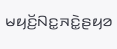ꤗꤟꤢꤩ꤬ꤡꤢ꤭ꤏꤢꤧ꤭ꤔꤟꤤ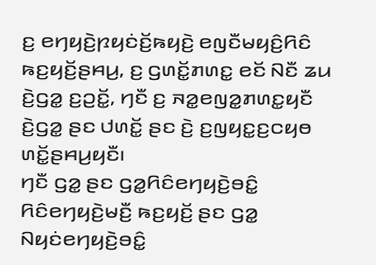ꤢ꤬ ꤕꤚꤟꤢꤧ꤬ꤐꤟꤢꤦꤢꤩ꤬ꤒꤟꤢꤧ꤬ ꤕꤜꤢꤪꤗꤟꤢꤨ꤬ꤖꤢꤨ ꤒꤢ꤬ꤟꤢꤩ꤬ꤔꤌꤣ꤬, ꤢ꤬ ꤞꤛꤢꤩ꤭ꤊꤛꤢ꤭ ꤕꤢꤩ ꤡꤢꤪ ꤘꤣ ꤢꤧ꤬ꤞꤤ꤭ ꤢ꤬ꤑꤢꤩ꤭, ꤚꤢꤪ ꤢ꤬ ꤏꤤ꤭ꤕꤜꤤ꤭ꤊꤛꤢ꤭ꤟꤢꤪ ꤢꤧ꤬ꤞꤤ꤭ ꤔꤢ ꤓꤛꤢꤩ꤭ ꤔꤢ ꤢꤧ꤬ ꤢ꤬ꤜꤟꤢ꤭ꤢ꤬ꤍꤟꤥ ꤛꤢꤩ꤭ꤔꤌꤣ꤬ꤟꤢꤪ꤯
ꤚꤢꤪ ꤞꤤ꤭ ꤔꤢ ꤞꤤ꤭ꤖꤢꤨꤕꤚꤟꤢꤧ꤬ꤋꤢꤨ꤭ ꤖꤢꤨꤕꤚꤟꤢꤧ꤬ꤗꤢꤪ꤬ ꤒꤢ꤬ꤟꤢꤩ꤬ ꤔꤢ ꤞꤤ꤭ ꤡꤟꤢꤦꤕꤚꤟꤢꤧ꤬ꤋꤢꤨ꤭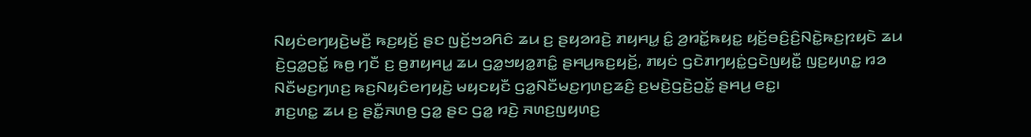ꤡꤟꤢꤦꤕꤚꤟꤢꤧ꤬ꤗꤢꤪ꤬ ꤒꤢ꤬ꤟꤢꤩ꤬ ꤔꤢ ꤜꤢꤩ꤬ꤠꤤꤖꤢꤨ ꤘꤣ ꤢ꤬ ꤔꤟꤤꤙꤢꤧ꤬ ꤊꤟꤌꤣ꤭ ꤢꤨ꤭ ꤤ꤬ꤙꤢꤩ꤭ꤒꤟꤢ꤭ ꤟꤢꤩ꤬ꤋꤢꤨ꤬ꤢꤨ꤬ꤡꤢꤧ꤭ꤒꤢ꤬ꤐꤟꤢꤧ ꤘꤣ ꤢꤧ꤬ꤞꤤ꤭ꤑꤢꤩ꤭ ꤒꤥ꤬ ꤚꤢꤪ ꤢ꤬ ꤥ꤬ꤊꤟꤌꤣ꤭ ꤘꤣ ꤞꤤ꤭ꤠꤟꤤ꤭ꤊꤢꤨ꤭ ꤔꤌꤣ꤬ꤒꤢ꤬ꤟꤢꤩ꤬, ꤊꤟꤢꤦ ꤞꤢꤧꤊꤚꤟꤢꤦ꤭ꤞꤢꤧꤜꤟꤢꤪ꤭ ꤜꤢ꤬ꤟꤛꤢ꤭ ꤙꤤ ꤡꤢꤪꤗꤢ꤬ꤚꤛꤢ꤬ ꤒꤢ꤬ꤡꤟꤢꤨꤕꤚꤟꤢꤧ꤬ ꤗꤟꤢꤟꤢꤪ ꤞꤤ꤭ꤡꤢꤪꤗꤢ꤬ꤚꤛꤢ꤬ꤘꤢꤨ꤬ ꤢ꤬ꤗꤢꤧ꤬ꤞꤢꤧ꤬ꤑꤢꤩ꤭ ꤔꤌꤣ꤬ ꤕꤢ꤭꤯
ꤊꤢ꤬ꤛꤢ꤭ ꤘꤣ ꤢ꤬ ꤔꤢꤪ꤭ꤏꤛꤥ꤬ ꤞꤤ꤭ ꤔꤢ ꤞꤤ꤭ ꤙꤢꤧ꤬ ꤏꤛꤢ꤬ꤜꤟꤛꤢ꤬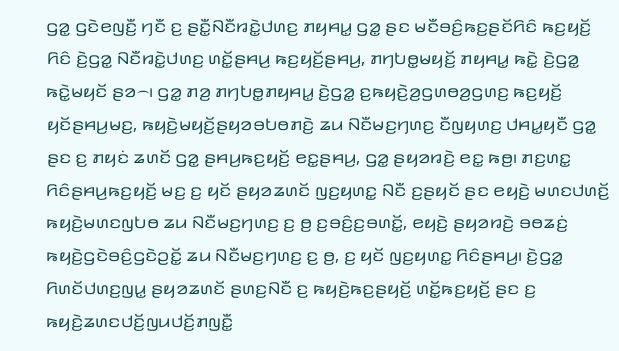ꤞꤤ꤭ ꤞꤢꤧꤕꤜꤢꤪ꤬ ꤚꤢꤪ ꤢ꤬ ꤔꤢꤪ꤭ꤡꤢꤪꤙꤢꤧ꤭ꤓꤛꤢ꤬ ꤊꤟꤌꤣ꤭ ꤞꤤ꤭ ꤔꤢ ꤗꤢꤪꤋꤢꤨ꤬ꤒꤢ꤬ꤔꤢꤩꤖꤢꤨ ꤒꤢ꤬ꤟꤢꤩ꤬ ꤖꤢꤨ ꤢꤧ꤬ꤞꤤ꤭ ꤡꤢꤪꤙꤢꤧ꤭ꤓꤛꤢ꤬ ꤛꤢꤩ꤭ꤔꤌꤣ꤬ ꤒꤢ꤬ꤟꤢꤩ꤬ꤔꤌꤣ꤬, ꤊꤚꤝꤥ꤭ꤗꤟꤢꤩ꤬ ꤊꤟꤌꤣ꤭ ꤒꤢꤧ꤭ ꤢꤧ꤬ꤞꤤ꤭ ꤒꤢꤧ꤭ꤗꤟꤢꤩ ꤔꤤ꤮꤯ ꤞꤤ꤭ ꤊꤤ꤬ ꤊꤚꤝꤥ꤭ꤊꤟꤌꤣ꤭ ꤢꤧ꤬ꤞꤤ꤭ ꤢ꤬ꤒꤟꤢꤧ꤬ꤤ꤬ꤞꤛꤥꤤ꤬ꤞꤛꤢ꤬ ꤒꤢ꤬ꤟꤢꤩ꤬ ꤟꤢꤩꤔꤌꤣ꤬ꤗꤢ꤬, ꤒꤟꤢꤧ꤬ꤗꤟꤢꤩ꤬ꤔꤟꤤꤋꤝꤥꤊꤢꤧ꤬ ꤘꤣ ꤡꤢꤪꤗꤢ꤬ꤚꤛꤢ꤬ ꤢꤪꤜꤟꤛꤢ꤬ ꤓꤌꤣ꤭ꤟꤢꤪ ꤞꤤ꤭ ꤔꤢ ꤢ꤬ ꤊꤟꤢꤦ ꤘꤛꤢꤩ ꤞꤤ꤭ ꤔꤌꤣ꤬ꤒꤢ꤬ꤟꤢꤩ꤬ ꤕꤢ꤭ꤔꤌꤣ꤬, ꤞꤤ꤭ ꤔꤟꤤꤙꤢꤧ꤬ ꤕꤢ꤭ ꤒꤥ꤬꤯ ꤊꤢ꤬ꤛꤢ꤭ ꤖꤢꤨꤔꤌꤣ꤬ꤒꤢ꤬ꤟꤢꤩ꤬ ꤗꤢ꤬ ꤢ꤬ ꤟꤢꤩ ꤔꤟꤤꤘꤛꤢꤩ ꤜꤢ꤬ꤟꤛꤢ꤭ ꤡꤢꤪ ꤢ꤬ꤔꤟꤢꤩ ꤔꤢ ꤕꤟꤢꤧ꤬ ꤗꤛꤢꤓꤛꤢꤩ꤬ ꤒꤟꤢꤧ꤬ꤗꤛꤢꤜꤝꤥ ꤘꤣ ꤡꤢꤪꤗꤢ꤬ꤚꤛꤢ꤬ ꤢ꤬ ꤥ꤬ ꤢ꤬ꤋꤢꤨ꤬ꤢ꤬ꤋꤛꤢꤩ꤭, ꤕꤟꤢꤧ꤬ ꤔꤟꤤꤙꤢꤧ꤬ ꤋꤥꤘꤢꤦ꤬ ꤒꤟꤢꤧ꤬ꤞꤢꤧꤋꤢꤨ꤬ꤞꤢꤧꤑꤢꤩ꤭ ꤘꤣ ꤡꤢꤪꤗꤢ꤬ꤚꤛꤢ꤬ ꤢ꤬ ꤥ꤬, ꤢ꤬ ꤟꤢꤩ ꤜꤢ꤬ꤟꤛꤢ꤭ ꤖꤢꤨꤔꤌꤣ꤬꤯ ꤢꤧ꤬ꤞꤤ꤭ ꤖꤛꤢꤩꤓꤛꤢ꤬ꤜꤣ꤭ ꤔꤟꤤꤘꤛꤢꤩ ꤔꤛꤢ꤬ꤡꤢꤪ ꤢ꤬ ꤒꤟꤢꤧ꤬ꤒꤢ꤬ꤔꤟꤢꤩ꤬ ꤛꤢꤩ꤭ꤒꤢ꤬ꤟꤢꤩ꤬ ꤔꤢ ꤢ꤬ ꤒꤟꤢꤧ꤬ꤘꤛꤢꤓꤢꤩ꤬ꤜꤣꤓꤢꤩ꤬ꤊꤜꤢꤪ꤭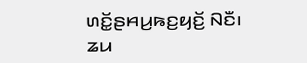ꤛꤢꤩ꤭ꤔꤌꤣ꤬ꤒꤢ꤬ꤟꤢꤩ꤬ ꤡꤢꤪ꤯
ꤘꤣ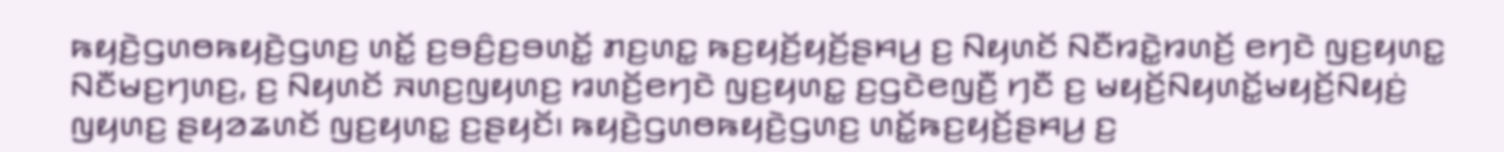ꤒꤟꤢꤧ꤬ꤞꤛꤥꤒꤟꤢꤧ꤬ꤞꤛꤢ꤬ ꤛꤢꤩ꤭ ꤢ꤬ꤋꤢꤨ꤬ꤢ꤬ꤋꤛꤢꤩ꤭ ꤊꤢ꤬ꤛꤢ꤭ ꤒꤢ꤬ꤟꤢꤩ꤬ꤟꤢꤩ꤬ꤔꤌꤣ꤬ ꤢ꤬ ꤡꤟꤛꤢꤩ ꤡꤢꤪꤙꤢꤧ꤭ꤙꤛꤢꤩ꤬ ꤕꤚꤢꤧ ꤜꤢ꤬ꤟꤛꤢ꤭ ꤡꤢꤪꤗꤢ꤬ꤚꤛꤢ꤬, ꤢ꤬ ꤡꤟꤛꤢꤩ ꤏꤛꤢ꤬ꤜꤟꤛꤢ꤬ ꤙꤛꤢꤩ꤬ꤕꤚꤢꤧ ꤜꤢ꤬ꤟꤛꤢ꤭ ꤢ꤬ꤞꤢꤧꤕꤜꤢꤪ꤬ ꤚꤢꤪ ꤢ꤬ ꤗꤟꤢꤩ꤬ꤡꤟꤛꤢꤩ꤭ꤗꤟꤢꤩ꤬ꤡꤟꤢꤦ꤬ ꤜꤟꤛꤢ꤬ ꤔꤟꤤꤘꤛꤢꤩ ꤜꤢ꤬ꤟꤛꤢ꤭ ꤢ꤬ꤔꤟꤢꤩ꤯ ꤒꤟꤢꤧ꤬ꤞꤛꤥꤒꤟꤢꤧ꤬ꤞꤛꤢ꤬ ꤛꤢꤩ꤭ꤒꤢ꤬ꤟꤢꤩ꤬ꤔꤌꤣ꤬ ꤢ꤬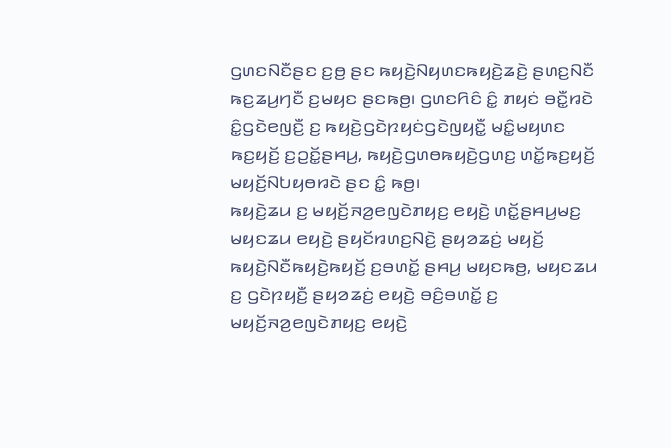ꤞꤛꤢꤡꤢꤪꤔꤢ ꤢ꤬ꤥ꤬ ꤔꤢ ꤒꤟꤢꤧ꤬ꤡꤟꤛꤢꤒꤟꤢꤧ꤬ꤘꤢꤧ꤬ ꤔꤛꤢ꤬ꤡꤢꤪ ꤒꤢ꤬ꤘꤣ꤬ꤚꤢꤪ ꤢ꤬ꤗꤟꤢ ꤔꤢꤒꤥ꤬꤯ ꤞꤛꤢꤖꤢꤨ ꤢꤨ꤭ ꤊꤟꤢꤦ ꤋꤢꤪ꤭ꤙꤢꤧ ꤢꤨ꤭ꤞꤢꤧꤕꤜꤢꤪ꤬ ꤢ꤬ ꤒꤟꤢꤧ꤬ꤞꤢꤧꤐꤟꤢꤦꤞꤢꤧꤜꤟꤢꤪ꤭ ꤗꤢꤨ꤭ꤗꤟꤛꤢ ꤒꤢ꤬ꤟꤢꤩ꤬ ꤢ꤬ꤑꤢꤩ꤭ꤔꤌꤣ꤬, ꤒꤟꤢꤧ꤬ꤞꤛꤥꤒꤟꤢꤧ꤬ꤞꤛꤢ꤬ ꤛꤢꤩ꤭ꤒꤢ꤬ꤟꤢꤩ꤬ ꤗꤟꤢꤩ꤬ꤡꤝꤟꤥꤙꤢꤧ ꤔꤢ ꤢꤨ꤭ ꤒꤥ꤬꤯
ꤒꤟꤢꤧ꤬ꤘꤣ ꤢ꤬ ꤗꤟꤢꤩ꤬ꤏꤤ꤬ꤕꤜꤢꤧꤊꤟꤢ꤬ ꤕꤟꤢꤧ꤬ ꤛꤢꤩ꤭ꤔꤌꤣ꤬ꤗꤢ꤬ ꤗꤟꤢꤘꤣ ꤕꤟꤢꤧ꤬ ꤔꤟꤢꤩꤙꤛꤢ꤬ꤡꤢꤧ꤬ ꤔꤟꤤꤘꤢꤦ꤬ ꤗꤟꤢꤩ꤬ ꤒꤟꤢꤧ꤬ꤡꤢꤪꤒꤟꤢꤧ꤬ꤒꤟꤢꤩ꤬ ꤢ꤬ꤋꤛꤢꤩ꤭ ꤔꤌꤣ꤬ ꤗꤟꤢꤒꤥ꤬, ꤗꤟꤢꤘꤣ ꤢ꤬ ꤞꤢꤧꤐꤟꤢꤪ꤬ ꤔꤟꤤꤘꤢꤦ꤬ ꤕꤟꤢꤧ꤬ ꤋꤢꤨ꤬ꤋꤛꤢꤩ꤭ ꤢ꤬ ꤗꤟꤢꤩ꤬ꤏꤤ꤬ꤕꤜꤢꤧꤊꤟꤢ꤬ ꤕꤟꤢꤧ꤬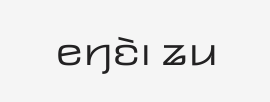ꤕꤚꤢꤧ꤯ ꤘꤣ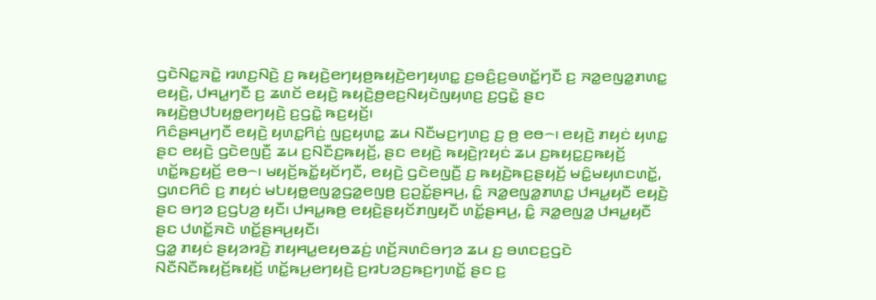ꤞꤢꤧꤡꤢ꤭ꤏꤢꤧ꤭ ꤙꤛꤢ꤬ꤡꤢꤧ꤬ ꤢ꤬ ꤒꤟꤢꤧ꤬ꤕꤚꤟꤥ꤬ꤒꤟꤢꤧ꤬ꤕꤚꤟꤛꤢ꤭ ꤢ꤬ꤋꤢꤨ꤬ꤢ꤬ꤋꤛꤢꤩ꤭ꤚꤢꤪ ꤢ꤬ ꤏꤤ꤭ꤕꤜꤤ꤭ꤊꤛꤢ꤭ ꤕꤟꤢꤧ꤬, ꤓꤌꤣ꤭ꤚꤢꤪ ꤢ꤬ ꤘꤛꤢꤩ ꤕꤟꤢꤧ꤬ ꤒꤟꤢꤧ꤬ꤥ꤬ꤕꤢ꤬ꤡꤟꤢꤧꤜꤟꤛꤢ꤬ ꤢ꤬ꤞꤢꤧ꤭ ꤔꤢ ꤒꤟꤢꤧ꤬ꤥ꤬ꤓꤝꤟꤥ꤭ꤕꤚꤟꤢꤧ꤬ ꤢ꤬ꤞꤢꤧ꤭ ꤒꤢ꤬ꤟꤢꤩ꤬꤯
ꤖꤢꤨꤔꤌꤣ꤬ꤚꤢꤪ ꤕꤟꤢꤧ꤬ ꤟꤛꤢ꤭ꤖꤢꤦ꤬ ꤜꤢ꤬ꤟꤛꤢ꤭ ꤘꤣ ꤡꤢꤪꤗꤢ꤬ꤚꤛꤢ꤬ ꤢ꤬ ꤥ꤬ ꤕꤥ꤮꤯ ꤕꤟꤢꤧ꤬ ꤊꤟꤢꤦ ꤟꤛꤢ꤭ ꤔꤢ ꤕꤟꤢꤧ꤬ ꤞꤢꤧꤕꤜꤢꤪ꤬ ꤘꤣ ꤢ꤬ꤡꤢꤪꤢ꤬ꤒꤟꤢꤩ꤬, ꤔꤢ ꤕꤟꤢꤧ꤬ ꤒꤟꤢꤧ꤬ꤐꤟꤢꤦ ꤘꤣ ꤢ꤬ꤒꤟꤢ꤭ꤢ꤬ꤒꤟꤢꤩ꤬ ꤛꤢꤩ꤭ꤒꤢ꤬ꤟꤢꤩ꤬ ꤕꤥ꤮꤯ ꤗꤟꤢꤩ꤬ꤒꤢꤩ꤭ꤟꤢꤩꤚꤢꤪ, ꤕꤟꤢꤧ꤬ ꤞꤢꤧꤕꤜꤢꤪ꤬ ꤢ꤬ ꤒꤟꤢꤧ꤬ꤒꤢ꤬ꤔꤟꤢꤩ꤬ ꤗꤢꤨ꤭ꤗꤟꤛꤢꤛꤢꤩ꤭, ꤞꤛꤢꤖꤢꤨ ꤢ꤬ ꤊꤟꤢꤦ ꤗꤝꤟꤥ꤭ꤕꤜꤤ꤭ꤞꤤ꤭ꤕꤜꤥ꤬ ꤢ꤬ꤑꤢꤩ꤭ꤔꤌꤣ꤬, ꤢꤨ꤭ ꤏꤤ꤭ꤕꤜꤤ꤭ꤊꤛꤢ꤭ ꤓꤌꤣ꤭ꤟꤢꤪ ꤕꤟꤢꤧ꤬ ꤔꤢ ꤋꤚꤤ ꤢ꤬ꤞꤝꤤ꤬ ꤟꤢꤪ꤯ ꤓꤌꤣ꤭ꤒꤥ꤬ ꤕꤟꤢꤧ꤬ꤔꤟꤢꤩꤊꤜꤟꤢꤪ ꤛꤢꤩ꤭ꤔꤌꤣ꤬, ꤢꤨ꤭ ꤏꤤ꤭ꤕꤜꤤ꤭ ꤓꤌꤣ꤭ꤟꤢꤪ ꤔꤢ ꤓꤛꤢꤩ꤭ꤏꤢꤧ ꤛꤢꤩ꤭ꤔꤌꤣ꤬ꤟꤢꤪ꤯
ꤞꤤ꤭ ꤊꤟꤢꤦ ꤔꤟꤤꤙꤢꤧ꤬ ꤊꤟꤌꤣ꤭ꤕꤟꤥꤘꤢꤦ꤬ ꤛꤢꤩ꤬ꤏꤛꤢꤨꤋꤚꤤ ꤘꤣ ꤢ꤬ ꤋꤛꤢꤢ꤬ꤞꤢꤧ ꤡꤢꤪꤡꤢꤪꤒꤟꤢꤩ꤬ꤒꤟꤢꤩ꤬ ꤛꤢꤩ꤭ꤒꤣ꤬ꤕꤚꤟꤢꤧ꤬ ꤢ꤬ꤙꤝꤤꤢ꤬ꤒꤢ꤬ꤚꤛꤢꤩ꤭ ꤔꤢ ꤢ꤬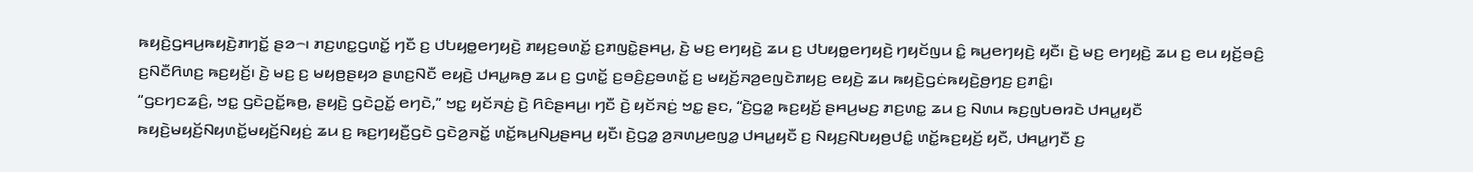ꤒꤟꤢꤧ꤬ꤞꤌꤣ꤬ꤒꤟꤢꤧ꤬ꤊꤚꤢꤩ꤭ ꤔꤤ꤮꤯ ꤊꤢ꤬ꤛꤢ꤭ꤞꤛꤢꤩ꤭ ꤚꤢꤪ ꤢ꤬ ꤓꤝꤟꤥ꤭ꤕꤚꤟꤢꤧ꤬ ꤊꤟꤢ꤬ꤋꤛꤢꤩ꤭ ꤢ꤬ꤊꤜꤢꤧ꤭ꤔꤌꤣ꤬, ꤢꤧ꤬ ꤗꤢ꤬ ꤕꤚꤟꤢꤧ꤬ ꤘꤣ ꤢ꤬ ꤓꤝꤟꤥ꤭ꤕꤚꤟꤢꤧ꤬ ꤚꤟꤢꤩꤜꤣ ꤢꤨ꤭ ꤒꤣ꤬ꤕꤚꤟꤢꤧ꤬ ꤟꤢꤪ꤯ ꤢꤧ꤬ ꤗꤢ꤬ ꤕꤚꤟꤢꤧ꤬ ꤘꤣ ꤢ꤬ ꤕꤣ ꤟꤢꤩ꤬ꤋꤢꤨ꤬ ꤢ꤬ꤡꤢꤪꤖꤛꤢ꤬ ꤒꤢ꤬ꤟꤢꤩ꤬꤯ ꤢꤧ꤬ ꤗꤢ꤬ ꤢ꤬ ꤗꤟꤥ꤬ꤔꤟꤤ ꤔꤛꤢ꤬ꤡꤢꤪ ꤕꤟꤢꤧ꤬ ꤓꤌꤣ꤭ꤒꤥ꤬ ꤘꤣ ꤢ꤬ ꤞꤛꤢꤩ꤭ ꤢ꤬ꤋꤢꤨ꤬ꤢ꤬ꤋꤛꤢꤩ꤭ ꤢ꤬ ꤗꤟꤢꤩ꤬ꤏꤤ꤬ꤕꤜꤢꤧꤊꤟꤢ꤬ ꤕꤟꤢꤧ꤬ ꤘꤣ ꤒꤟꤢꤧ꤬ꤞꤢꤦꤒꤟꤢꤧ꤬ꤥ꤬ꤚꤢ꤬ ꤢ꤬ꤊꤢꤨ꤭꤯
“ꤞꤢꤚꤢꤘꤢꤨ꤬, ꤠꤢ꤭ ꤞꤢꤧꤑꤢꤩ꤭ꤒꤥ꤬, ꤔꤟꤢꤧ꤬ ꤞꤢꤧꤑꤢꤩ꤭ ꤕꤚꤢꤧ,” ꤠꤢ꤭ ꤟꤢꤩꤏꤢꤦ꤬ ꤢꤧ꤬ ꤖꤢꤨꤔꤌꤣ꤬꤯ ꤚꤢꤪ ꤢꤧ꤬ ꤟꤢꤩꤏꤢꤦ꤬ ꤠꤢ꤭ ꤔꤢ, “ꤢꤧ꤬ꤞꤤ꤭ ꤒꤢ꤬ꤟꤢꤩ꤬ ꤔꤌꤣ꤬ꤗꤢ꤬ ꤊꤢ꤬ꤛꤢ꤭ ꤘꤣ ꤢ꤬ ꤡꤛꤣ ꤒꤢ꤬ꤜꤝꤥꤙꤢꤧ ꤓꤌꤣ꤭ꤟꤢꤪ ꤒꤟꤢꤧ꤬ꤗꤟꤢꤩ꤬ꤡꤟꤛꤢꤩ꤭ꤗꤟꤢꤩ꤬ꤡꤟꤢꤦ꤬ ꤘꤣ ꤢ꤬ ꤒꤢ꤬ꤚꤟꤢꤪ꤬ꤞꤢꤧ ꤞꤢꤧꤤ꤬ꤏꤢꤩ꤭ ꤛꤢꤩ꤭ꤒꤣ꤬ꤡꤣ꤬ꤔꤌꤣ꤬ ꤟꤢꤪ꤯ ꤢꤧ꤬ꤞꤤ꤭ ꤤ꤬ꤏꤛꤣ꤬ꤕꤜꤤ꤭ ꤓꤌꤣ꤭ꤟꤢꤪ ꤢ꤬ ꤡꤟꤢ꤬ꤡꤝꤟꤥ꤬ꤓꤢꤨ꤭ ꤛꤢꤩ꤭ꤒꤢ꤬ꤟꤢꤩ꤬ ꤟꤢꤪ, ꤓꤌꤣ꤭ꤚꤢꤪ ꤢ꤬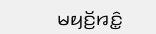ꤗꤟꤢꤩ꤬ꤙꤢꤨ꤭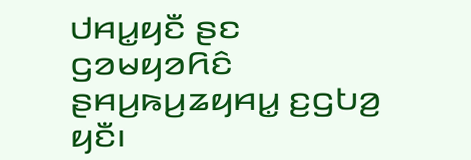ꤓꤌꤣ꤭ꤟꤢꤪ ꤔꤢ ꤞꤤꤗꤟꤤꤖꤢꤨ ꤔꤌꤣ꤬ꤒꤣ꤬ꤘꤟꤌꤣ꤭ ꤢ꤬ꤞꤝꤤ꤬ ꤟꤢꤪ꤯